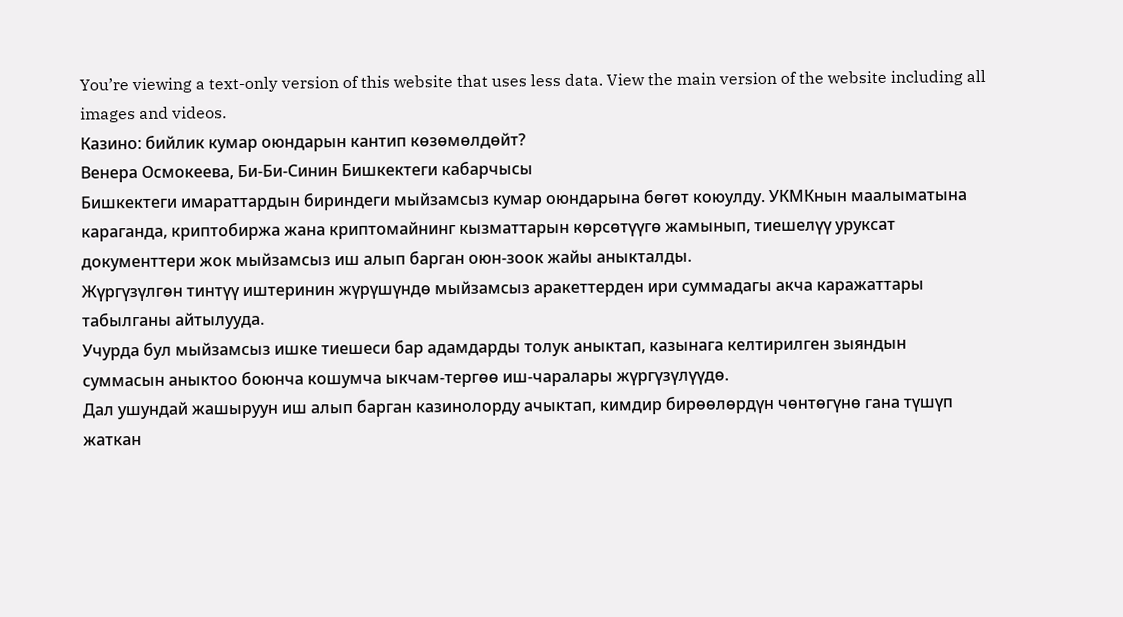You’re viewing a text-only version of this website that uses less data. View the main version of the website including all images and videos.
Казино: бийлик кумар оюндарын кантип көзөмөлдөйт?
Венера Осмокеева, Би-Би-Синин Бишкектеги кабарчысы
Бишкектеги имараттардын бириндеги мыйзамсыз кумар оюндарына бөгөт коюулду. УКМКнын маалыматына караганда, криптобиржа жана криптомайнинг кызматтарын көрсөтүүгө жамынып, тиешелүү уруксат документтери жок мыйзамсыз иш алып барган оюн-зоок жайы аныкталды.
Жүргүзүлгөн тинтүү иштеринин жүрүшүндө мыйзамсыз аракеттерден ири суммадагы акча каражаттары табылганы айтылууда.
Учурда бул мыйзамсыз ишке тиешеси бар адамдарды толук аныктап, казынага келтирилген зыяндын суммасын аныктоо боюнча кошумча ыкчам-тергөө иш-чаралары жүргүзүлүүдө.
Дал ушундай жашыруун иш алып барган казинолорду ачыктап, кимдир бирөөлөрдүн чөнтөгүнө гана түшүп жаткан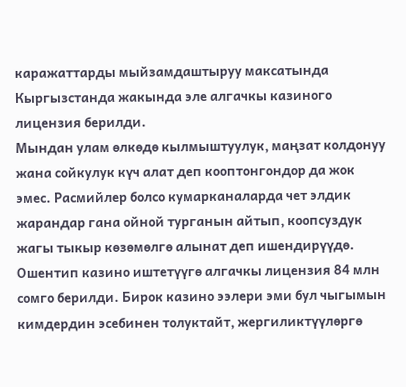каражаттарды мыйзамдаштыруу максатында Кыргызстанда жакында эле алгачкы казиного лицензия берилди.
Мындан улам өлкөдө кылмыштуулук, маңзат колдонуу жана сойкулук күч алат деп кооптонгондор да жок эмес. Расмийлер болсо кумарканаларда чет элдик жарандар гана ойной турганын айтып, коопсуздук жагы тыкыр көзөмөлгө алынат деп ишендирүүдө.
Ошентип казино иштетүүгө алгачкы лицензия 84 млн сомго берилди. Бирок казино ээлери эми бул чыгымын кимдердин эсебинен толуктайт, жергиликтүүлөргө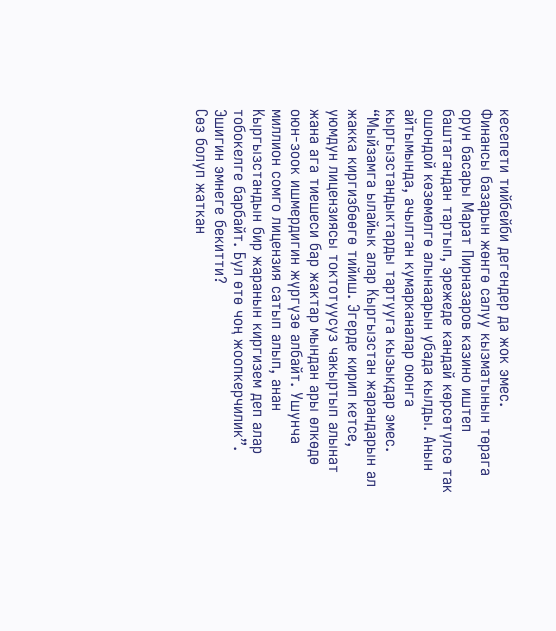кесепети тийбейби дегендер да жок эмес.
Финансы базарын жөнгө салуу кызматынын төрага орун басары Марат Пирназаров казино иштеп баштагандан тартып, эрежеде кандай көрсөтүлсө так ошондой көзөмөлгө алынаарын убада кылды. Анын айтымында, ачылган кумарканалар оюнга кыргызстандыктарды тартууга кызыкдар эмес.
“Мыйзамга ылайык алар Кыргызстан жарандарын ал жакка киргизбөөгө тийиш. Эгерде кирип кетсе, уюмдун лицензиясы токтотуусуз чакыртып алынат жана ага тиешеси бар жактар мындан ары өлкөдө оюн-зоок ишмердигин жүргүзө албайт. Ушунча миллион сомго лицензия сатып алып, анан Кыргызстандын бир жаранын киргизем деп алар тобокелге барбайт. Бул өтө чоң жоопкерчилик”.
Эшигин эмнеге бекитти?
Сөз болуп жаткан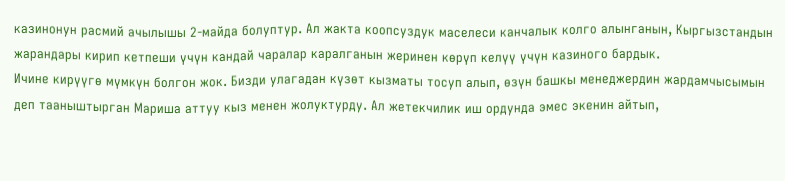казинонун расмий ачылышы 2-майда болуптур. Ал жакта коопсуздук маселеси канчалык колго алынганын, Кыргызстандын жарандары кирип кетпеши үчүн кандай чаралар каралганын жеринен көрүп келүү үчүн казиного бардык.
Ичине кирүүгө мүмкүн болгон жок. Бизди улагадан күзөт кызматы тосуп алып, өзүн башкы менеджердин жардамчысымын деп тааныштырган Мариша аттуу кыз менен жолуктурду. Ал жетекчилик иш ордунда эмес экенин айтып,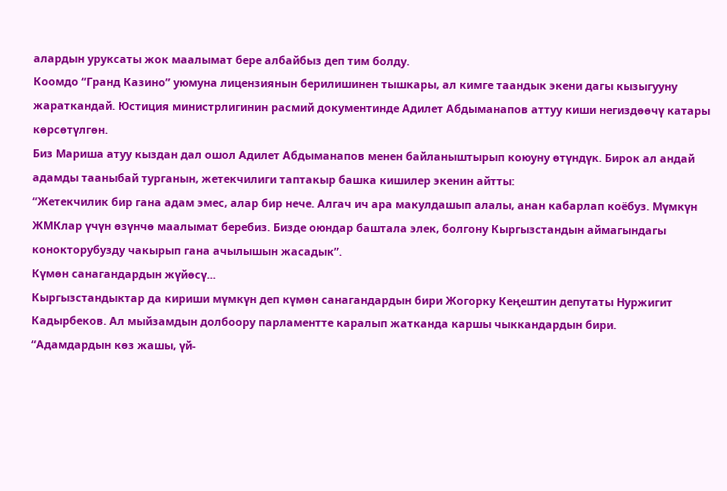алардын уруксаты жок маалымат бере албайбыз деп тим болду.
Коомдо “Гранд Казино” уюмуна лицензиянын берилишинен тышкары, ал кимге таандык экени дагы кызыгууну жараткандай. Юстиция министрлигинин расмий документинде Адилет Абдыманапов аттуу киши негиздөөчү катары көрсөтүлгөн.
Биз Мариша атуу кыздан дал ошол Адилет Абдыманапов менен байланыштырып коюуну өтүндүк. Бирок ал андай адамды тааныбай турганын, жетекчилиги таптакыр башка кишилер экенин айтты:
“Жетекчилик бир гана адам эмес, алар бир нече. Алгач ич ара макулдашып алалы, анан кабарлап коёбуз. Мүмкүн ЖМКлар үчүн өзүнчө маалымат беребиз. Бизде оюндар баштала элек, болгону Кыргызстандын аймагындагы конокторубузду чакырып гана ачылышын жасадык”.
Күмөн санагандардын жүйөсү...
Кыргызстандыктар да кириши мүмкүн деп күмөн санагандардын бири Жогорку Кеңештин депутаты Нуржигит Кадырбеков. Ал мыйзамдын долбоору парламентте каралып жатканда каршы чыккандардын бири.
“Адамдардын көз жашы, үй-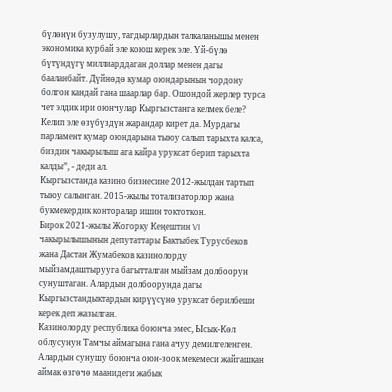бүлөнүн бузулушу, тагдырлардын талкаланышы менен экономика курбай эле коюш керек эле. Үй-бүлө бүтүндүгү миллиарддаган доллар менен дагы бааланбайт. Дүйнөдө кумар оюндарынын чордону болгон кандай гана шаарлар бар. Ошондой жерлер турса чет элдик ири оюнчулар Кыргызстанга келмек беле? Келип эле өзүбүздүн жарандар кирет да. Мурдагы парламент кумар оюндарына тыюу салып тарыхта калса, биздин чакырылыш ага кайра уруксат берип тарыхта калды”, - деди ал.
Кыргызстанда казино бизнесине 2012-жылдан тартып тыюу салынган. 2015-жылы тотализаторлор жана букмекердик конторалар ишин токтоткон.
Бирок 2021-жылы Жогорку Кеңештин VI чакырылышынын депутаттары Бактыбек Турусбеков жана Дастан Жумабеков казинолорду мыйзамдаштырууга багытталган мыйзам долбоорун сунуштаган. Алардын долбоорунда дагы Кыргызстандыктардын кирүүсүнө уруксат берилбеши керек деп жазылган.
Казинолорду республика боюнча эмес, Ысык-Көл облусунун Тамчы аймагына гана ачуу демилгеленген. Алардын сунушу боюнча оюн-зоок мекемеси жайгашкан аймак өзгөчө маанидеги жабык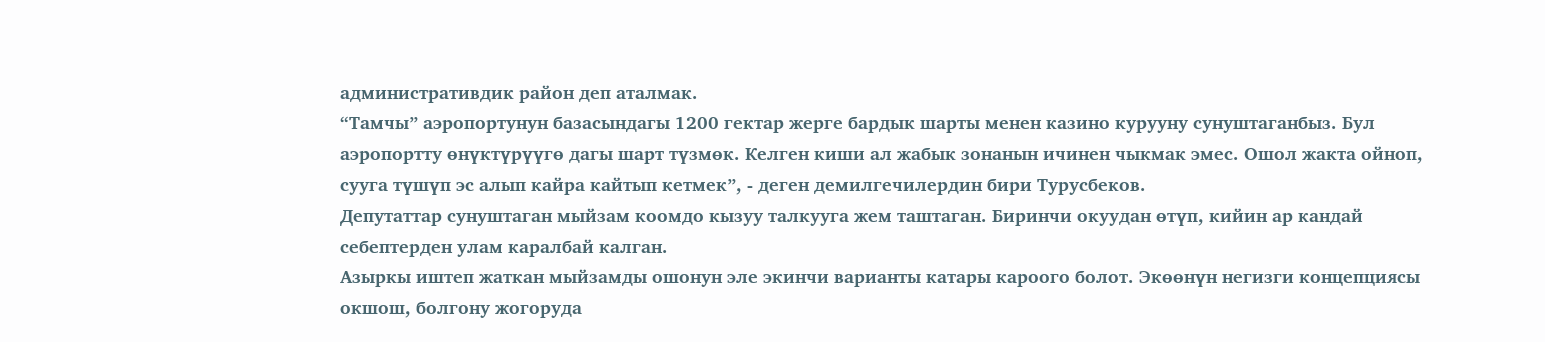административдик район деп аталмак.
“Тамчы” аэропортунун базасындагы 1200 гектар жерге бардык шарты менен казино курууну сунуштаганбыз. Бул аэропортту өнүктүрүүгө дагы шарт түзмөк. Келген киши ал жабык зонанын ичинен чыкмак эмес. Ошол жакта ойноп, сууга түшүп эс алып кайра кайтып кетмек”, - деген демилгечилердин бири Турусбеков.
Депутаттар сунуштаган мыйзам коомдо кызуу талкууга жем таштаган. Биринчи окуудан өтүп, кийин ар кандай себептерден улам каралбай калган.
Азыркы иштеп жаткан мыйзамды ошонун эле экинчи варианты катары кароого болот. Экөөнүн негизги концепциясы окшош, болгону жогоруда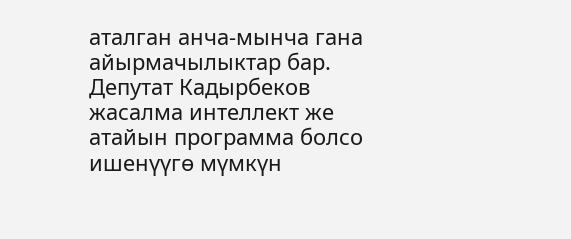аталган анча-мынча гана айырмачылыктар бар.
Депутат Кадырбеков жасалма интеллект же атайын программа болсо ишенүүгө мүмкүн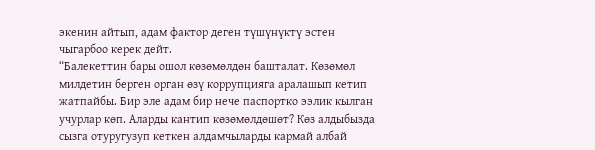экенин айтып, адам фактор деген түшүнүктү эстен чыгарбоо керек дейт.
“Балекеттин бары ошол көзөмөлдөн башталат. Көзөмөл милдетин берген орган өзү коррупцияга аралашып кетип жатпайбы. Бир эле адам бир нече паспортко ээлик кылган учурлар көп. Аларды кантип көзөмөлдөшөт? Көз алдыбызда сызга отуругузуп кеткен алдамчыларды кармай албай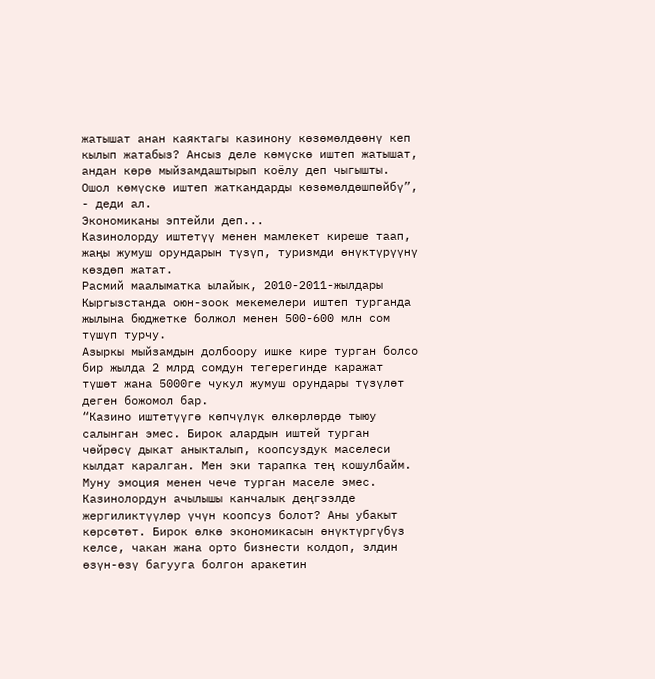жатышат анан каяктагы казинону көзөмөлдөөнү кеп кылып жатабыз? Ансыз деле көмүскө иштеп жатышат, андан көрө мыйзамдаштырып коёлу деп чыгышты. Ошол көмүскө иштеп жаткандарды көзөмөлдөшпөйбү”, - деди ал.
Экономиканы эптейли деп...
Казинолорду иштетүү менен мамлекет киреше таап, жаңы жумуш орундарын түзүп, туризмди өнүктүрүүнү көздөп жатат.
Расмий маалыматка ылайык, 2010-2011-жылдары Кыргызстанда оюн-зоок мекемелери иштеп турганда жылына бюджетке болжол менен 500-600 млн сом түшүп турчу.
Азыркы мыйзамдын долбоору ишке кире турган болсо бир жылда 2 млрд сомдун тегерегинде каражат түшөт жана 5000ге чукул жумуш орундары түзүлөт деген божомол бар.
“Казино иштетүүгө көпчүлүк өлкөрлөрдө тыюу салынган эмес. Бирок алардын иштей турган чөйрөсү дыкат аныкталып, коопсуздук маселеси кылдат каралган. Мен эки тарапка тең кошулбайм. Муну эмоция менен чече турган маселе эмес. Казинолордун ачылышы канчалык деңгээлде жергиликтүүлөр үчүн коопсуз болот? Аны убакыт көрсөтөт. Бирок өлкө экономикасын өнүктүргүбүз келсе, чакан жана орто бизнести колдоп, элдин өзүн-өзү багууга болгон аракетин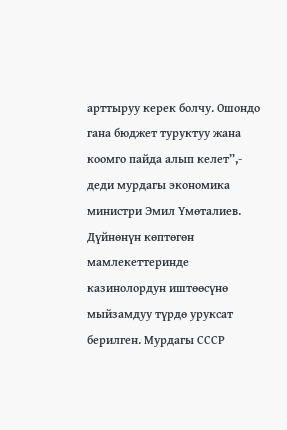арттыруу керек болчу. Ошондо гана бюджет туруктуу жана коомго пайда алып келет”,- деди мурдагы экономика министри Эмил Үмөталиев.
Дүйнөнүн көптөгөн мамлекеттеринде казинолордун иштөөсүнө мыйзамдуу түрдө уруксат берилген. Мурдагы СССР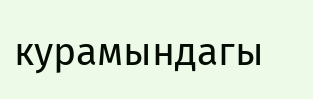курамындагы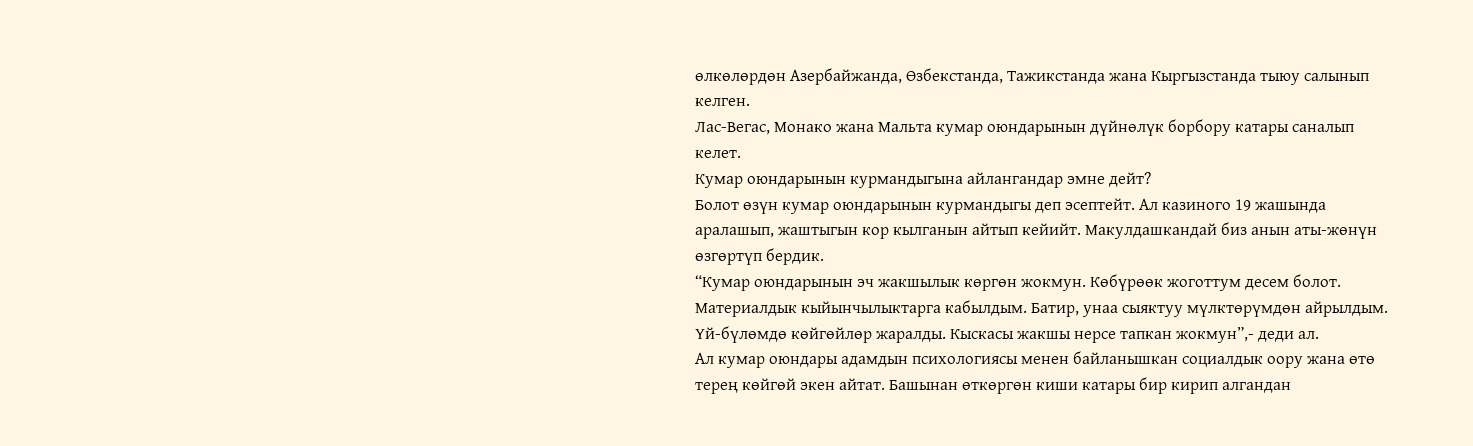өлкөлөрдөн Азербайжанда, Өзбекстанда, Тажикстанда жана Кыргызстанда тыюу салынып келген.
Лас-Вегас, Монако жана Мальта кумар оюндарынын дүйнөлүк борбору катары саналып келет.
Кумар оюндарынын курмандыгына айлангандар эмне дейт?
Болот өзүн кумар оюндарынын курмандыгы деп эсептейт. Ал казиного 19 жашында аралашып, жаштыгын кор кылганын айтып кейийт. Макулдашкандай биз анын аты-жөнүн өзгөртүп бердик.
“Кумар оюндарынын эч жакшылык көргөн жокмун. Көбүрөөк жоготтум десем болот. Материалдык кыйынчылыктарга кабылдым. Батир, унаа сыяктуу мүлктөрүмдөн айрылдым. Үй-бүлөмдө көйгөйлөр жаралды. Кыскасы жакшы нерсе тапкан жокмун”,- деди ал.
Ал кумар оюндары адамдын психологиясы менен байланышкан социалдык оору жана өтө терең көйгөй экен айтат. Башынан өткөргөн киши катары бир кирип алгандан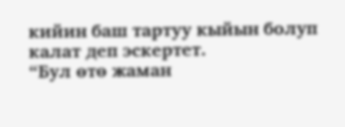кийин баш тартуу кыйын болуп калат деп эскертет.
“Бул өтө жаман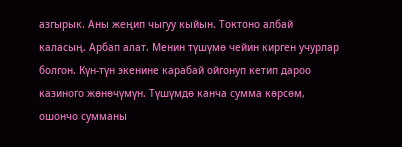азгырык. Аны жеңип чыгуу кыйын. Токтоно албай каласың. Арбап алат. Менин түшүмө чейин кирген учурлар болгон. Күн-түн экенине карабай ойгонуп кетип дароо казиного жөнөчүмүн. Түшүмдө канча сумма көрсөм, ошончо сумманы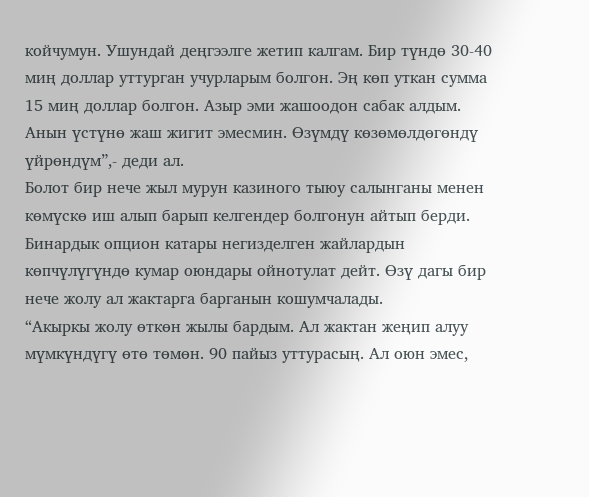койчумун. Ушундай деңгээлге жетип калгам. Бир түндө 30-40 миң доллар уттурган учурларым болгон. Эң көп уткан сумма 15 миң доллар болгон. Азыр эми жашоодон сабак алдым. Анын үстүнө жаш жигит эмесмин. Өзүмдү көзөмөлдөгөндү үйрөндүм”,- деди ал.
Болот бир нече жыл мурун казиного тыюу салынганы менен көмүскө иш алып барып келгендер болгонун айтып берди. Бинардык опцион катары негизделген жайлардын көпчүлүгүндө кумар оюндары ойнотулат дейт. Өзү дагы бир нече жолу ал жактарга барганын кошумчалады.
“Акыркы жолу өткөн жылы бардым. Ал жактан жеңип алуу мүмкүндүгү өтө төмөн. 90 пайыз уттурасың. Ал оюн эмес,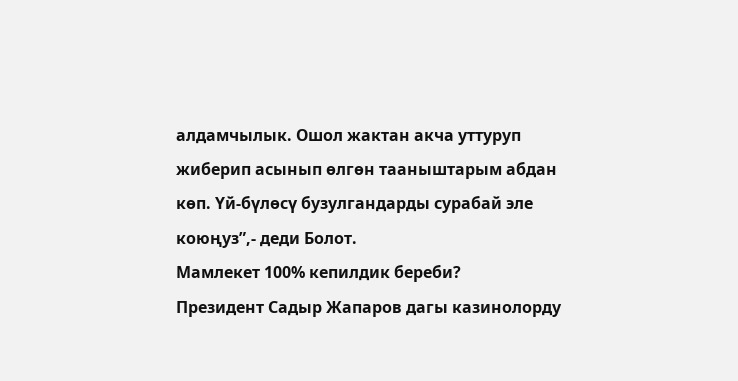алдамчылык. Ошол жактан акча уттуруп жиберип асынып өлгөн тааныштарым абдан көп. Үй-бүлөсү бузулгандарды сурабай эле коюңуз”,- деди Болот.
Мамлекет 100% кепилдик береби?
Президент Садыр Жапаров дагы казинолорду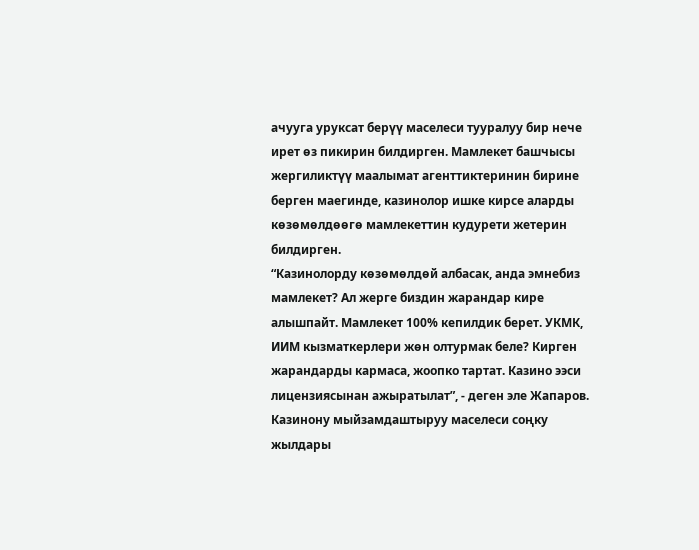ачууга уруксат берүү маселеси тууралуу бир нече ирет өз пикирин билдирген. Мамлекет башчысы жергиликтүү маалымат агенттиктеринин бирине берген маегинде, казинолор ишке кирсе аларды көзөмөлдөөгө мамлекеттин кудурети жетерин билдирген.
“Казинолорду көзөмөлдөй албасак, анда эмнебиз мамлекет? Ал жерге биздин жарандар кире алышпайт. Мамлекет 100% кепилдик берет. УКМК, ИИМ кызматкерлери жөн олтурмак беле? Кирген жарандарды кармаса, жоопко тартат. Казино ээси лицензиясынан ажыратылат”, - деген эле Жапаров.
Казинону мыйзамдаштыруу маселеси соңку жылдары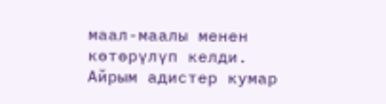маал-маалы менен көтөрүлүп келди. Айрым адистер кумар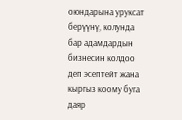оюндарына уруксат берүүнү, колунда бар адамдардын бизнесин колдоо деп эсептейт жана кыргыз коому буга даяр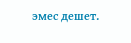эмес дешет.